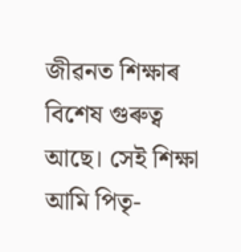জীৱনত শিক্ষাৰ বিশেষ গুৰুত্ব আছে। সেই শিক্ষা আমি পিতৃ-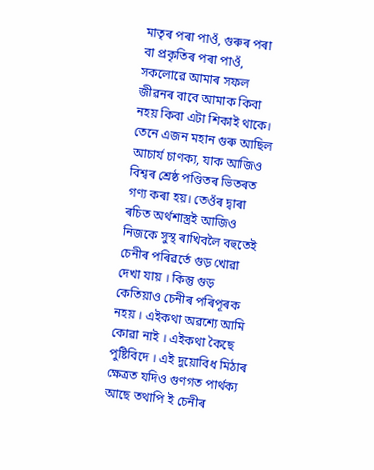মাতৃৰ পৰা পাওঁ, গুৰুৰ পৰা বা প্ৰকৃতিৰ পৰা পাওঁ, সকলোৱে আমাৰ সফল জীৱনৰ বাবে আমাক কিবা নহয় কিবা এটা শিকাই থাকে। তেনে এজন মহান গুৰু আছিল আচাৰ্য চাণক্য, যাক আজিও বিশ্বৰ শ্ৰেষ্ঠ পণ্ডিতৰ ভিতৰত গণ্য কৰা হয়। তেওঁৰ দ্বাৰা ৰচিত অৰ্থশাস্ত্ৰই আজিও
নিজকে সুস্থ ৰাখিবলৈ বহুতেই চেনীৰ পৰিৱৰ্তে গুড় খোৱা দেখা যায় । কিন্তু গুড় কেতিয়াও চেনীৰ পৰিপূৰক নহয় । এইকথা অৱশ্যে আমি কোৱা নাই । এইকথা কৈছে পুষ্টিবিদে । এই দুয়োবিধ মিঠাৰ ক্ষেত্ৰত যদিও গুণগত পাৰ্থক্য আছে তথাপি ই চেনীৰ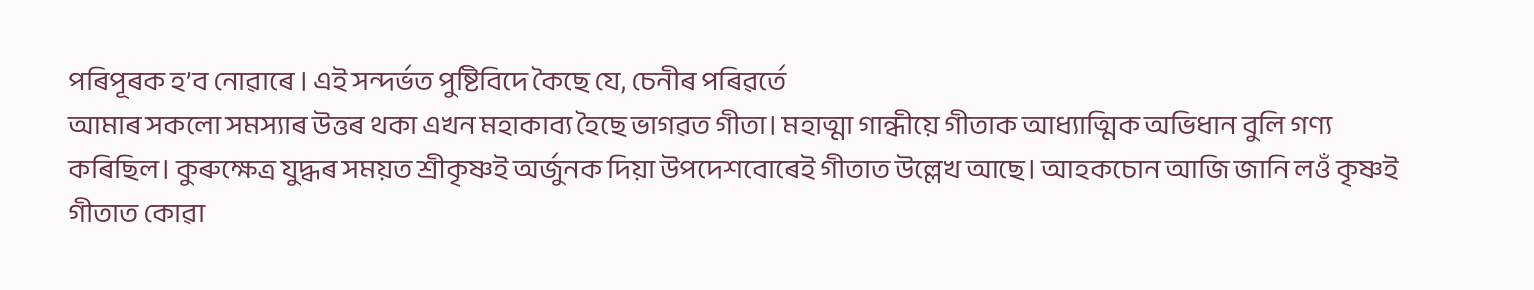পৰিপূৰক হ’ব নোৱাৰে । এই সন্দৰ্ভত পুষ্টিবিদে কৈছে যে, চেনীৰ পৰিৱৰ্তে
আমাৰ সকলো সমস্যাৰ উত্তৰ থকা এখন মহাকাব্য হৈছে ভাগৱত গীতা। মহাত্মা গান্ধীয়ে গীতাক আধ্যাত্মিক অভিধান বুলি গণ্য কৰিছিল। কুৰুক্ষেত্ৰ যুদ্ধৰ সময়ত শ্ৰীকৃষ্ণই অৰ্জুনক দিয়া উপদেশবোৰেই গীতাত উল্লেখ আছে। আহকচোন আজি জানি লওঁ কৃষ্ণই গীতাত কোৱা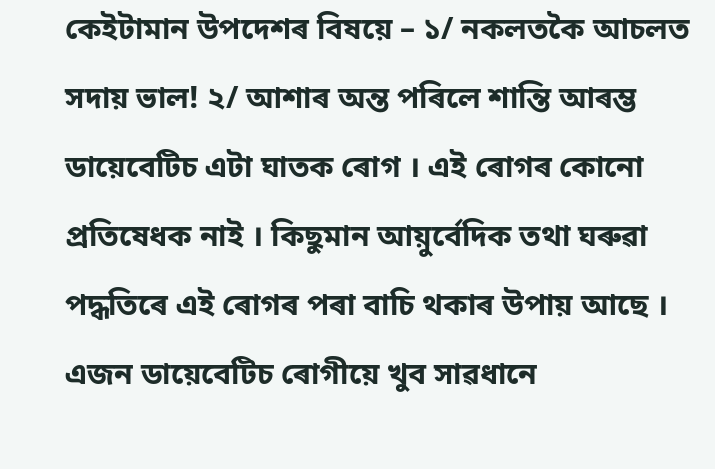কেইটামান উপদেশৰ বিষয়ে – ১/ নকলতকৈ আচলত সদায় ভাল! ২/ আশাৰ অন্ত পৰিলে শান্তি আৰম্ভ
ডায়েবেটিচ এটা ঘাতক ৰোগ । এই ৰোগৰ কোনো প্ৰতিষেধক নাই । কিছুমান আয়ুৰ্বেদিক তথা ঘৰুৱা পদ্ধতিৰে এই ৰোগৰ পৰা বাচি থকাৰ উপায় আছে । এজন ডায়েবেটিচ ৰোগীয়ে খুব সাৱধানে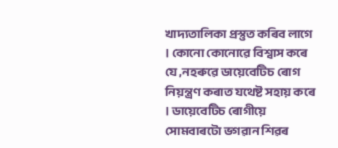খাদ্যতালিকা প্ৰস্তুত কৰিব লাগে । কোনো কোনোৱে বিশ্বাস কৰে যে ,নহৰুৱে ডায়েবেটিচ ৰোগ নিয়ন্ত্ৰণ কৰাত যথেষ্ট সহায় কৰে । ডায়েবেটিচ ৰোগীয়ে
সোমবাৰটো ভগৱান শিৱৰ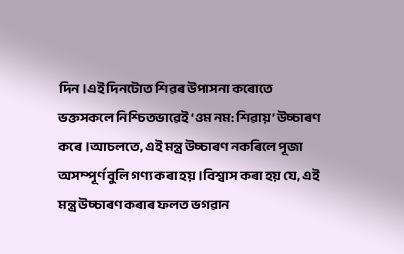দিন।এই দিনটোত শিৱৰ উপাসনা কৰোতে ভক্তসকলে নিশ্চিতভাৱেই ‘ওম নম: শিৱায়’ উচ্চাৰণ কৰে।আচলতে, এই মন্ত্ৰ উচ্চাৰণ নকৰিলে পূজা অসম্পূৰ্ণ বুলি গণ্য কৰা হয়।বিশ্বাস কৰা হয় যে, এই মন্ত্ৰ উচ্চাৰণ কৰাৰ ফলত ভগৱান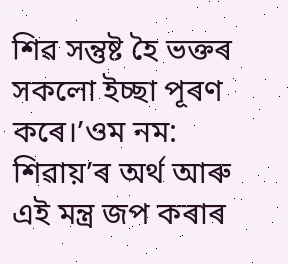শিৱ সন্তুষ্ট হৈ ভক্তৰ সকলো ইচ্ছা পূৰণ কৰে।’ওম নম: শিৱায়’ৰ অৰ্থ আৰু এই মন্ত্ৰ জপ কৰাৰ